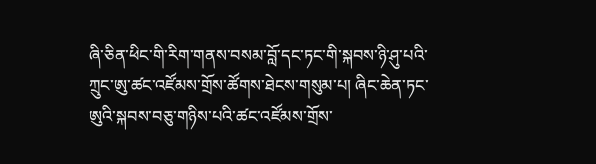ཞི་ཅིན་ཕིང་གི་རིག་གནས་བསམ་བློ་དང་ཏང་གི་སྐབས་ཉི་ཤུ་པའི་ཀྲུང་ཨུ་ཚང་འཛོམས་གྲོས་ཚོགས་ཐེངས་གསུམ་པ། ཞིང་ཆེན་ཏང་ཨུའི་སྐབས་བཅུ་གཉིས་པའི་ཚང་འཛོམས་གྲོས་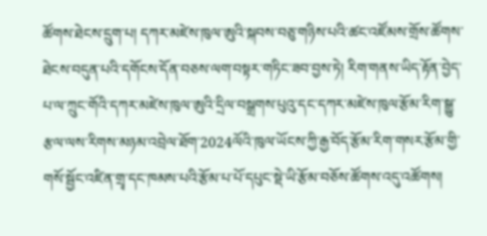ཚོགས་ཐེངས་དྲུག་པ། དཀར་མཛེས་ཁུལ་ཨུའི་སྐབས་བཅུ་གཉིས་པའི་ཚང་འཛོམས་གྲོས་ཚོགས་ཐེངས་བདུན་པའི་དགོངས་དོན་བཅས་ལག་བསྟར་གཏིང་ཟབ་བྱས་ཏེ། རིག་གནས་ཡིད་རྟོན་བྱེད་པ་ལ་ཀྲུང་གོའི་དཀར་མཛེས་ཁུལ་ཨུའི་དྲིལ་བསྒྲགས་པུའུ་དང་དཀར་མཛེས་ཁུལ་རྩོམ་རིག་སྒྱུ་རྩལ་ལས་རིགས་མཉམ་འབྲེལ་ཐོག་2024ལོའི་ཁུལ་ཡོངས་ཀྱི་རྒྱ་བོད་རྩོམ་རིག་གསར་རྩོམ་གྱི་གསོ་སྦྱོང་འཛིན་གྲྭ་དང་ཁམས་པའི་རྩོམ་པ་པོ་དཔུང་སྡེ་ཡི་རྩོམ་བཅོས་ཚོགས་འདུ་འཚོགས།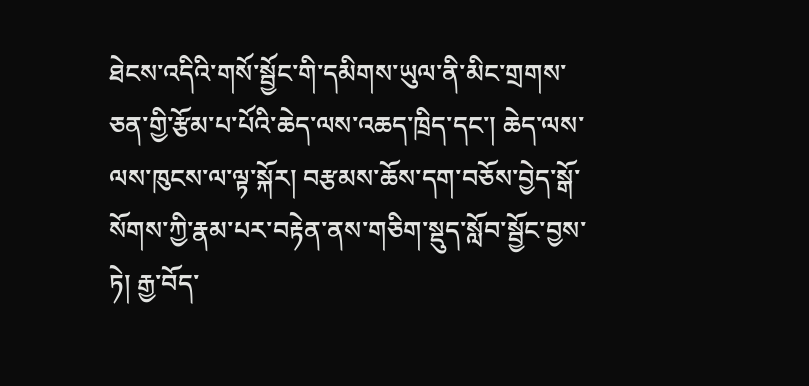ཐེངས་འདིའི་གསོ་སྦྱོང་གི་དམིགས་ཡུལ་ནི་མིང་གྲགས་ཅན་གྱི་རྩོམ་པ་པོའི་ཆེད་ལས་འཆད་ཁྲིད་དང་། ཆེད་ལས་ལས་ཁུངས་ལ་ལྟ་སྐོར། བརྩམས་ཆོས་དག་བཅོས་བྱེད་སྒོ་སོགས་ཀྱི་རྣམ་པར་བརྟེན་ནས་གཅིག་སྡུད་སློབ་སྦྱོང་བྱས་ཏེ། རྒྱ་བོད་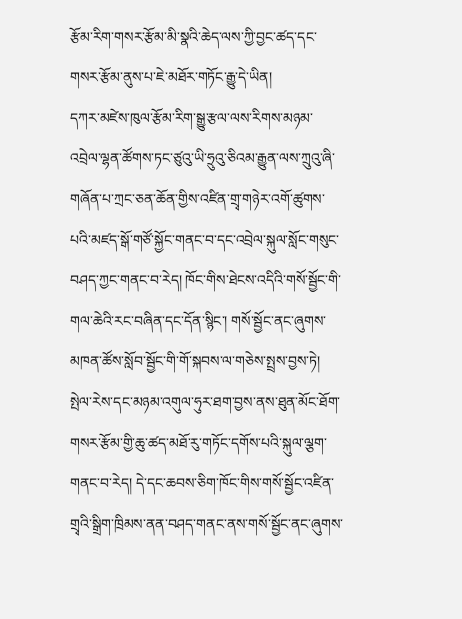རྩོམ་རིག་གསར་རྩོམ་མི་སྣའི་ཆེད་ལས་ཀྱི་བྱང་ཚད་དང་གསར་རྩོམ་ནུས་པ་ཇེ་མཐོར་གཏོང་རྒྱུ་དེ་ཡིན།
དཀར་མཛེས་ཁུལ་རྩོམ་རིག་སྒྱུ་རྩལ་ལས་རིགས་མཉམ་འབྲེལ་ལྷན་ཚོགས་ཏང་ཙུའུ་ཡི་ཧྲུའུ་ཅིའམ་རྒྱུན་ལས་ཀྲུའུ་ཞི་གཞོན་པ་ཀྲང་ཅན་ཆོན་གྱིས་འཛིན་གྲྭ་གཉེར་འགོ་ཚུགས་པའི་མཛད་སྒོ་གཙོ་སྐྱོང་གནང་བ་དང་འབྲེལ་སྐུལ་སློང་གསུང་བཤད་ཀྱང་གནང་བ་རེད། ཁོང་གིས་ཐེངས་འདིའི་གསོ་སྦྱོང་གི་གལ་ཆེའི་རང་བཞིན་དང་དོན་སྙིང་། གསོ་སྦྱོང་ནང་ཞུགས་མཁན་ཚོས་སློབ་སྦྱོང་གི་གོ་སྐབས་ལ་གཅེས་སྤྲས་བྱས་ཏེ། སྤེལ་རེས་དང་མཉམ་འགུལ་ཧུར་ཐག་བྱས་ནས་ཐུན་མོང་ཐོག་གསར་རྩོམ་གྱི་ཆུ་ཚད་མཐོ་རུ་གཏོང་དགོས་པའི་སྐུལ་ལྕག་གནང་བ་རེད། དེ་དང་ཆབས་ཅིག་ཁོང་གིས་གསོ་སྦྱོང་འཛིན་གྲྭའི་སྒྲིག་ཁྲིམས་ནན་བཤད་གནང་ནས་གསོ་སྦྱོང་ནང་ཞུགས་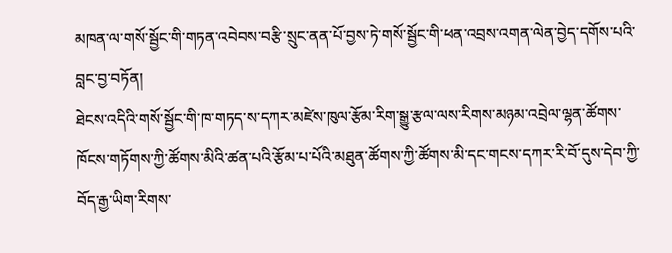མཁན་ལ་གསོ་སྦྱོང་གི་གཏན་འབེབས་བརྩི་སྲུང་ནན་པོ་བྱས་ཏེ་གསོ་སྦྱོང་གི་ཕན་འབྲས་འགན་ལེན་བྱེད་དགོས་པའི་བླང་བྱ་བཏོན།
ཐེངས་འདིའི་གསོ་སྦྱོང་གི་ཁ་གཏད་ས་དཀར་མཛེས་ཁུལ་རྩོམ་རིག་སྒྱུ་རྩལ་ལས་རིགས་མཉམ་འབྲེལ་ལྷན་ཚོགས་ཁོངས་གཏོགས་ཀྱི་ཚོགས་མིའི་ཚན་པའི་རྩོམ་པ་པོའི་མཐུན་ཚོགས་ཀྱི་ཚོགས་མི་དང་གངས་དཀར་རི་བོ་དུས་དེབ་ཀྱི་བོད་རྒྱ་ཡིག་རིགས་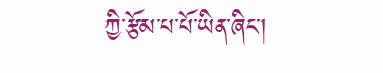ཀྱི་རྩོམ་པ་པོ་ཡིན་ཞིང་།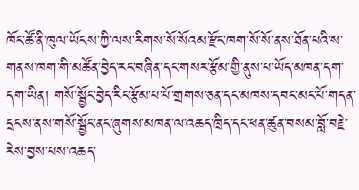ཁོང་ཚོ་ནི་ཁུལ་ཡོངས་ཀྱི་ལས་རིགས་སོ་སོའམ་རྫོང་ཁག་སོ་སོ་ནས་ཐོན་པའི་ས་གནས་ཁག་གི་མཚོན་བྱེད་རང་བཞིན་དང་གསར་རྩོམ་གྱི་ནུས་པ་ཡོད་མཁན་དག་དག་ཡིན། གསོ་སྦྱོང་བྱེད་རིང་རྩོམ་པ་པོ་གྲགས་ཅན་དང་མཁས་དབང་མང་པོ་གདན་དྲངས་ནས་གསོ་སྦྱོང་ནང་ཞུགས་མཁན་ལ་འཆད་ཁྲིད་དང་ཕན་ཚུན་བསམ་བློ་བརྗེ་རེས་བྱས་པས་འཆད་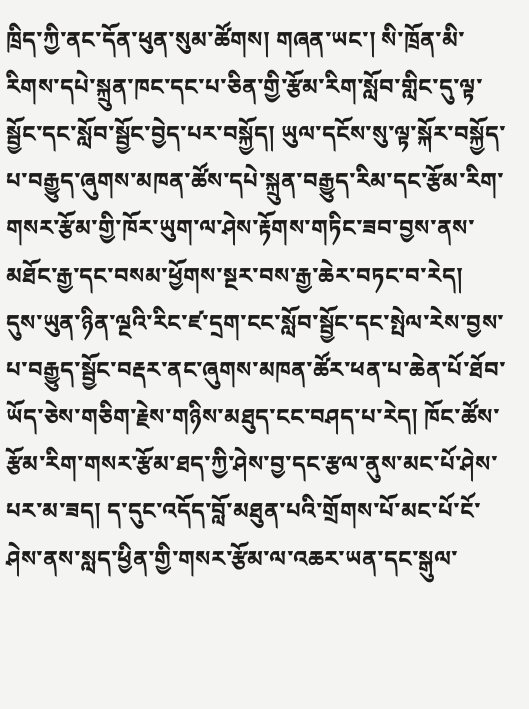ཁྲིད་ཀྱི་ནང་དོན་ཕུན་སུམ་ཚོགས། གཞན་ཡང་། སི་ཁྲོན་མི་རིགས་དཔེ་སྐྲུན་ཁང་དང་པ་ཅིན་གྱི་རྩོམ་རིག་སློབ་གླིང་དུ་ལྟ་སྦྱོང་དང་སློབ་སྦྱོང་བྱེད་པར་བསྐྱོད། ཡུལ་དངོས་སུ་ལྟ་སྐོར་བསྐྱོད་པ་བརྒྱུད་ཞུགས་མཁན་ཚོས་དཔེ་སྐྲུན་བརྒྱུད་རིམ་དང་རྩོམ་རིག་གསར་རྩོམ་གྱི་ཁོར་ཡུག་ལ་ཤེས་རྟོགས་གཏིང་ཟབ་བྱས་ནས་མཐོང་རྒྱ་དང་བསམ་ཕྱོགས་སྔར་བས་རྒྱ་ཆེར་བཏང་བ་རེད།
དུས་ཡུན་ཉིན་ལྔའི་རིང་ཛ་དྲག་ངང་སློབ་སྦྱོང་དང་སྤེལ་རེས་བྱས་པ་བརྒྱུད་སྦྱོང་བརྡར་ནང་ཞུགས་མཁན་ཚོར་ཕན་པ་ཆེན་པོ་ཐོབ་ཡོད་ཅེས་གཅིག་རྗེས་གཉིས་མཐུད་ངང་བཤད་པ་རེད། ཁོང་ཚོས་རྩོམ་རིག་གསར་རྩོམ་ཐད་ཀྱི་ཤེས་བྱ་དང་རྩལ་ནུས་མང་པོ་ཤེས་པར་མ་ཟད། ད་དུང་འདོད་བློ་མཐུན་པའི་གྲོགས་པོ་མང་པོ་ངོ་ཤེས་ནས་སླད་ཕྱིན་གྱི་གསར་རྩོམ་ལ་འཆར་ཡན་དང་སྒུལ་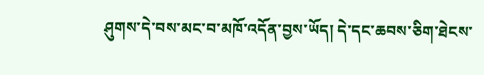ཤུགས་དེ་བས་མང་བ་མཁོ་འདོན་བྱས་ཡོད། དེ་དང་ཆབས་ཅིག་ཐེངས་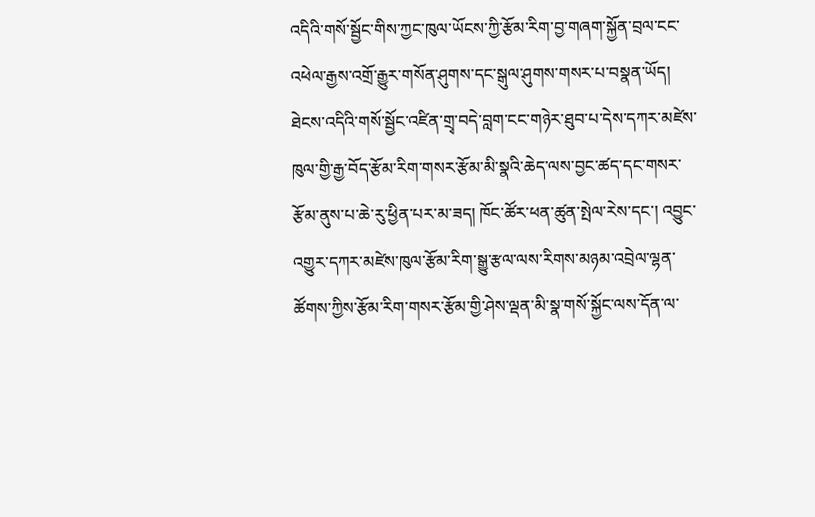འདིའི་གསོ་སྦྱོང་གིས་ཀྱང་ཁུལ་ཡོངས་ཀྱི་རྩོམ་རིག་བྱ་གཞག་སྐྱོན་བྲལ་ངང་འཕེལ་རྒྱས་འགྲོ་རྒྱུར་གསོན་ཤུགས་དང་སྒུལ་ཤུགས་གསར་པ་བསྣན་ཡོད།
ཐེངས་འདིའི་གསོ་སྦྱོང་འཛིན་གྲྭ་བདེ་བླག་ངང་གཉེར་ཐུབ་པ་དེས་དཀར་མཛེས་ཁུལ་གྱི་རྒྱ་བོད་རྩོམ་རིག་གསར་རྩོམ་མི་སྣའི་ཆེད་ལས་བྱང་ཚད་དང་གསར་རྩོམ་ནུས་པ་ཆེ་རུ་ཕྱིན་པར་མ་ཟད། ཁོང་ཚོར་ཕན་ཚུན་སྤེལ་རེས་དང་། འབྱུང་འགྱུར་དཀར་མཛེས་ཁུལ་རྩོམ་རིག་སྒྱུ་རྩལ་ལས་རིགས་མཉམ་འབྲེལ་ལྷན་ཚོགས་ཀྱིས་རྩོམ་རིག་གསར་རྩོམ་གྱི་ཤེས་ལྡན་མི་སྣ་གསོ་སྐྱོང་ལས་དོན་ལ་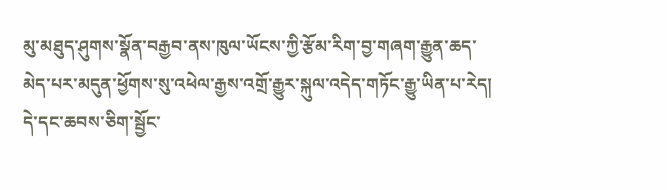མུ་མཐུད་ཤུགས་སྣོན་བརྒྱབ་ནས་ཁུལ་ཡོངས་ཀྱི་རྩོམ་རིག་བྱ་གཞག་རྒྱུན་ཆད་མེད་པར་མདུན་ཕྱོགས་སུ་འཕེལ་རྒྱས་འགྲོ་རྒྱུར་སྐུལ་འདེད་གཏོང་རྒྱུ་ཡིན་པ་རེད། དེ་དང་ཆབས་ཅིག་སྦྱོང་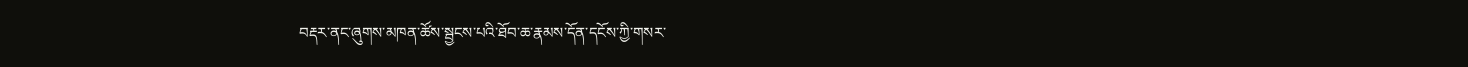བརྡར་ནང་ཞུགས་མཁན་ཚོས་སྦྱངས་པའི་ཐོབ་ཆ་རྣམས་དོན་དངོས་ཀྱི་གསར་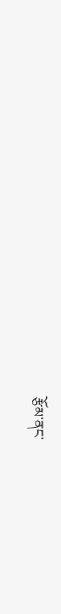རྩོམ་ནང་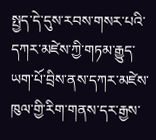སྤྱད་དེ་དུས་རབས་གསར་པའི་དཀར་མཛེས་ཀྱི་གཏམ་རྒྱུད་ཡག་པོ་བྲིས་ནས་དཀར་མཛེས་ཁུལ་གྱི་རིག་གནས་དར་རྒྱས་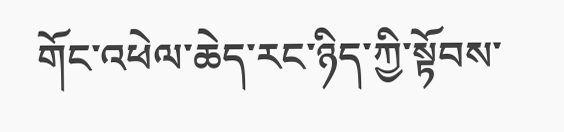གོང་འཕེལ་ཆེད་རང་ཉིད་ཀྱི་སྟོབས་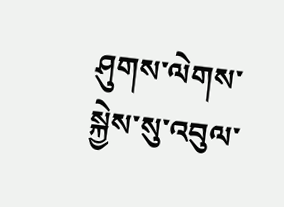ཤུགས་ལེགས་སྐྱེས་སུ་འབུལ་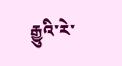རྒྱུའི་རེ་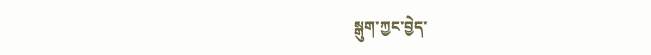སྒུག་ཀྱང་བྱེད་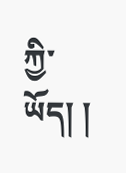ཀྱི་ཡོད། །